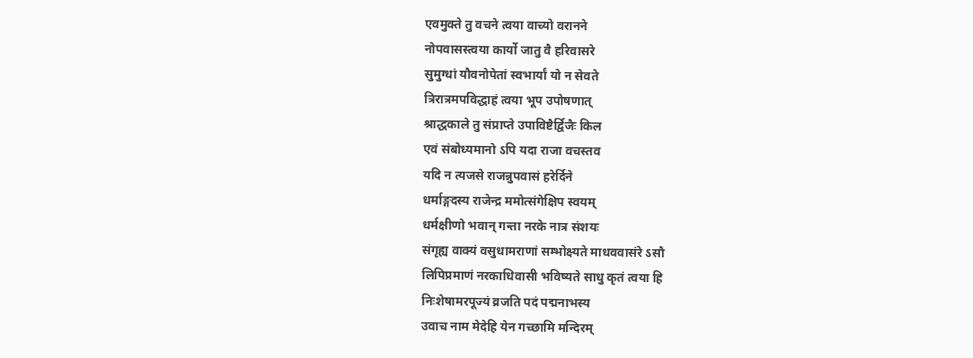एवमुक्ते तु वचने त्वया वाच्यो वरानने
नोपवासस्त्वया कार्यो जातु वै हरिवासरे
सुमुग्धां यौवनोपेतां स्वभार्यां यो न सेवते
त्रिरात्रमपविद्धाहं त्वया भूप उपोषणात्
श्राद्धकाले तु संप्राप्ते उपाविष्टैर्द्विजैः किल
एवं संबोध्यमानो ऽपि यदा राजा वचस्तव
यदि न त्यजसे राजन्नुपवासं हरेर्दिने
धर्माङ्गदस्य राजेन्द्र ममोत्संगेक्षिप स्वयम्
धर्मक्षीणो भवान् गन्ता नरके नात्र संशयः
संगृह्य वाक्यं वसुधामराणां सम्भोक्ष्यते माधववासंरे ऽसौ
लिपिप्रमाणं नरकाधिवासी भविष्यते साधु कृतं त्वया हि
निःशेषामरपूज्यं व्रजति पदं पद्मनाभस्य
उवाच नाम मेदेहि येन गच्छामि मन्दिरम्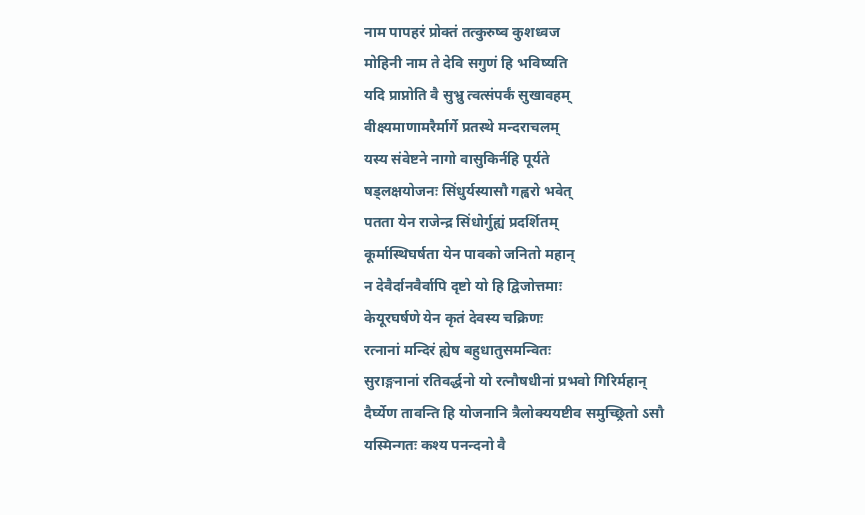नाम पापहरं प्रोक्तं तत्कुरुष्व कुशध्वज
मोहिनी नाम ते देवि सगुणं हि भविष्यति
यदि प्राप्नोति वै सुभ्रु त्वत्संपर्कं सुखावहम्
वीक्ष्यमाणामरैर्मार्गे प्रतस्थे मन्दराचलम्
यस्य संवेष्टने नागो वासुकिर्नहि पूर्यते
षड्लक्षयोजनः सिंधुर्यस्यासौ गह्वरो भवेत्
पतता येन राजेन्द्र सिंधोर्गुह्यं प्रदर्शितम्
कूर्मास्थिघर्षता येन पावको जनितो महान्
न देवैर्दानवैर्वापि दृष्टो यो हि द्विजोत्तमाः
केयूरघर्षणे येन कृतं देवस्य चक्रिणः
रत्नानां मन्दिरं ह्येष बहुधातुसमन्वितः
सुराङ्गनानां रतिवर्द्धनो यो रत्नौषधीनां प्रभवो गिरिर्महान्
दैर्घ्येण तावन्ति हि योजनानि त्रैलोक्ययष्टीव समुच्छ्रितो ऽसौ
यस्मिन्गतः कश्य पनन्दनो वै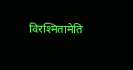विरश्मितामेति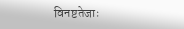विनष्टतेजाः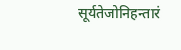सूर्यतेजोनिहन्तारं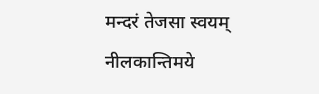मन्दरं तेजसा स्वयम्
नीलकान्तिमये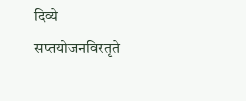दिव्ये सप्तयोजनविरतृते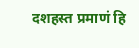दशहस्त प्रमाणं हि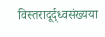विस्तरादूर्द्ध्वसंख्यया